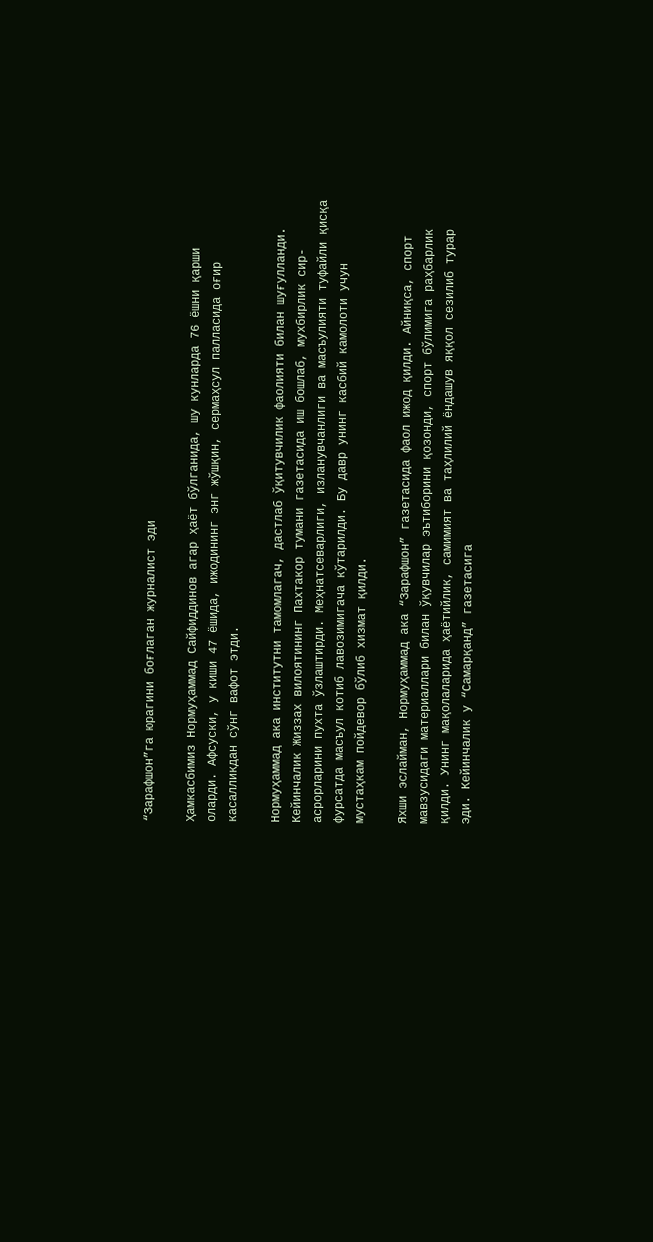“Зарафшон”га юрагини боғлаган журналист эди

Ҳамкасбимиз Нормуҳаммад Сайфиддинов агар ҳаёт бўлганида, шу кунларда 76 ёшни қарши оларди. Афсуски, у киши 47 ёшида, ижодининг энг жўшқин, сермаҳсул палласида оғир касалликдан сўнг вафот этди.

Нормуҳаммад ака институтни тамомлагач, дастлаб ўқитувчилик фаолияти билан шуғулланди. Кейинчалик Жиззах вилоятининг Пахтакор тумани газетасида иш бошлаб, мухбирлик сир-асрорларини пухта ўзлаштирди. Меҳнатсеварлиги, изланувчанлиги ва масъулияти туфайли қисқа фурсатда масъул котиб лавозимигача кўтарилди. Бу давр унинг касбий камолоти учун мустаҳкам пойдевор бўлиб хизмат қилди.

Яхши эслайман, Нормуҳаммад ака “Зарафшон” газетасида фаол ижод қилди. Айниқса, спорт мавзусидаги материаллари билан ўқувчилар эътиборини қозонди, спорт бўлимига раҳбарлик қилди. Унинг мақолаларида ҳаётийлик, самимият ва таҳлилий ёндашув яққол сезилиб турар эди. Кейинчалик у “Самарқанд” газетасига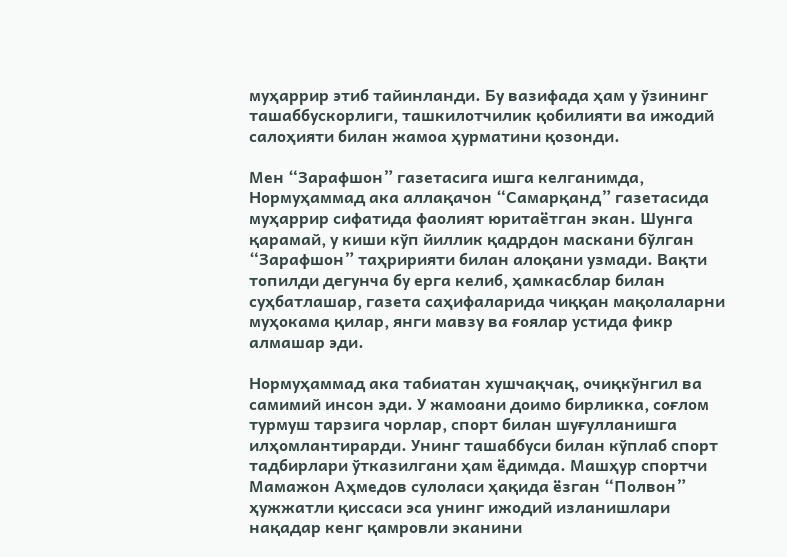муҳаррир этиб тайинланди. Бу вазифада ҳам у ўзининг ташаббускорлиги, ташкилотчилик қобилияти ва ижодий салоҳияти билан жамоа ҳурматини қозонди.

Мен “Зарафшон” газетасига ишга келганимда, Нормуҳаммад ака аллақачон “Самарқанд” газетасида муҳаррир сифатида фаолият юритаётган экан. Шунга қарамай, у киши кўп йиллик қадрдон маскани бўлган “Зарафшон” таҳририяти билан алоқани узмади. Вақти топилди дегунча бу ерга келиб, ҳамкасблар билан суҳбатлашар, газета саҳифаларида чиққан мақолаларни муҳокама қилар, янги мавзу ва ғоялар устида фикр алмашар эди.

Нормуҳаммад ака табиатан хушчақчақ, очиқкўнгил ва самимий инсон эди. У жамоани доимо бирликка, соғлом турмуш тарзига чорлар, спорт билан шуғулланишга илҳомлантирарди. Унинг ташаббуси билан кўплаб спорт тадбирлари ўтказилгани ҳам ёдимда. Машҳур спортчи Мамажон Аҳмедов сулоласи ҳақида ёзган “Полвон” ҳужжатли қиссаси эса унинг ижодий изланишлари нақадар кенг қамровли эканини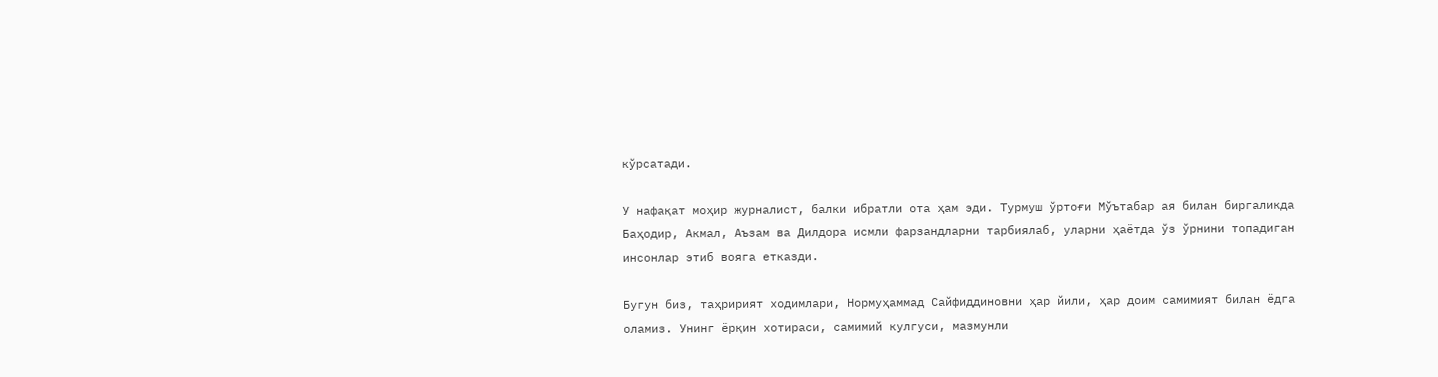кўрсатади.

У нафақат моҳир журналист, балки ибратли ота ҳам эди. Турмуш ўртоғи Мўътабар ая билан биргаликда Баҳодир, Акмал, Аъзам ва Дилдора исмли фарзандларни тарбиялаб, уларни ҳаётда ўз ўрнини топадиган инсонлар этиб вояга етказди.

Бугун биз, таҳририят ходимлари, Нормуҳаммад Сайфиддиновни ҳар йили, ҳар доим самимият билан ёдга оламиз. Унинг ёрқин хотираси, самимий кулгуси, мазмунли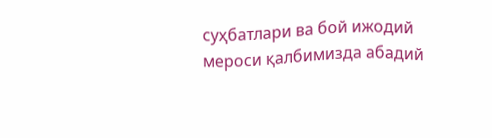суҳбатлари ва бой ижодий мероси қалбимизда абадий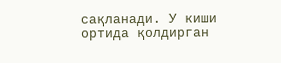сақланади. У киши ортида қолдирган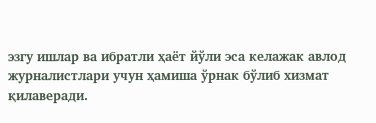эзгу ишлар ва ибратли ҳаёт йўли эса келажак авлод журналистлари учун ҳамиша ўрнак бўлиб хизмат қилаверади.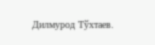Дилмурод Тўхтаев.